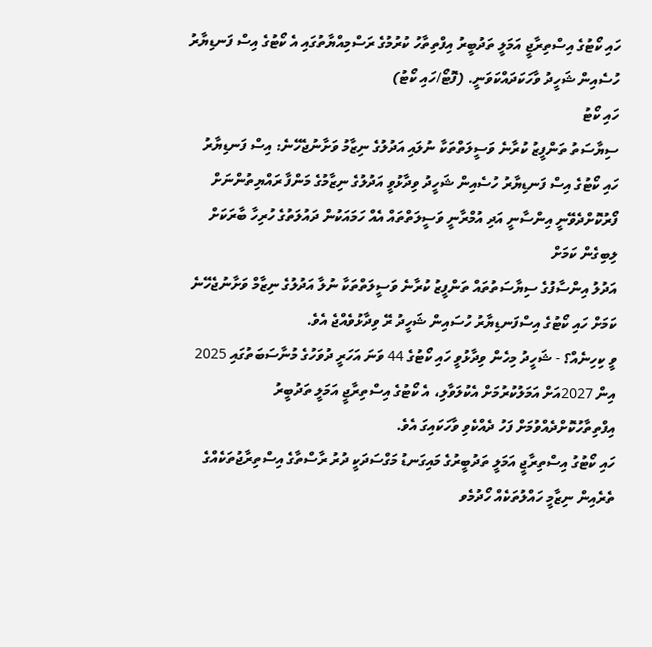ހައި ކޯޓުގެ އިސްތިރާޖީ އަމަލީ ތަދުބީރު އިފްތިތާހު ކުރުމުގެ ރަސްމިއްޔާތުގައި އެ ކޯޓުގެ އިސް ފަނޑިޔާރު ހުސެއިން ޝަހީދު ވާހަކަދައްކަވަނީ. (ފޮޓޯ/ހައި ކޯޓު)
ހައި ކޯޓު
ސިޔާސަތު ތަންފީޒު ކުރާނެ ވަސީލަތްތަކާ ނުލައި އަދުލުގެ ނިޒާމު ވަށާނުޖެހޭނެ: އިސް ފަނޑިޔާރު
ހައި ކޯޓުގެ އިސް ފަނޑިޔާރު ހުސެއިން ޝަހީދު ވިދާޅުވީ އަދުލުގެ ނިޒާމުގެ މަންފާ ރައްޔިތުންނަށް ފޯރުކޮށްދެވޭނީ އިންސާނީ އަދި އުމްރާނީ ވަސީލަތްތައް އެއް ހަމައަކުން ދައުލަތުގެ ހުރިހާ ބާރަކަށް ލިބިގެން ކަމަށް
އަދުލު އިންސާފުގެ ސިޔާސަތުތައް ތަންފީޒު ކުރާނެ ވަސީލަތްތަކާ ނުލާ އަދުލުގެ ނިޒާމް ވަށާނުޖެހޭނެ ކަމަށް ހައި ކޯޓުގެ އިސްފަނޑިޔާރު ހުސައިން ޝަހީދު ރޭ ވިދާޅުވެއްޖެ އެވެ.
ވީ ކިހިނެއް؟ - ޝަހީދު މިހެން ވިދާޅުވީ ހައި ކޯޓުގެ 44 ވަނަ އަހަރީ ދުވަހުގެ މުނާސަބަތުގައި 2025 އިން 2027އަށް އަމަލުކުރުމަށް އެކުލަވާލި، އެ ކޯޓުގެ އިސްތިރާޖީ އަމަލީ ތަދުބީރު އިފްތިތާހުކޮށްދެއްވުމަށް ފަހު ދެއްކެވި ވާހަކައިގަ އެވެ.
ހައި ކޯޓުގު އިސްތިރާޖީ އަމަލީ ތަދުބީރުގެ މައިގަނޑު މަގްސަދަކީ ދުރު ރާސްތާގެ އިސްތިރާޖުތަކެއްގެ ތެރެއިން ނިޒާމީ ހައްލުތަކެއް ހޯދުމެވ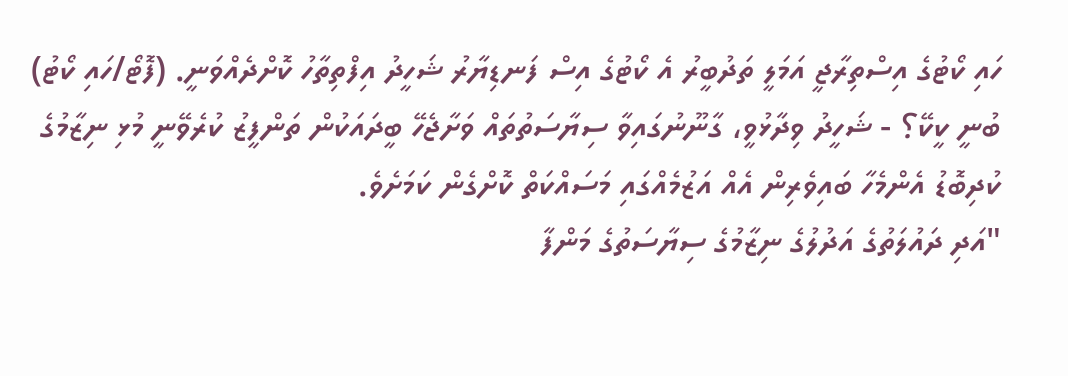ހައި ކޯޓުގެ އިސްތިރާޖީ އަމަލީ ތަދުބީރު އެ ކޯޓުގެ އިސް ފަނޑިޔާރު ޝަހީދު އިފްތިތާހު ކޮށްދެއްވަނީ. (ފޮޓޯ/ހައި ކޯޓު)
ބުނީ ކީކޭ؟ - ޝަހީދު ވިދާޅުވީ، ގާނޫނުގައިވާ ސިޔާސަތުތައް ވަށާޖެހޭ ބީދައަކުން ތަންފީޒު ކުރެވޭނީ މުޅި ނިޒާމުގެ ކުދިބޮޑު އެންމެހާ ބައިވެރިން އެއް އަޒުމެއްގައި މަސައްކަތް ކޮށްގެން ކަމަށެވެ.
"އަދި ދައުލަތުގެ އަދުލުގެ ނިޒާމުގެ ސިޔާސަތުގެ މަންފާ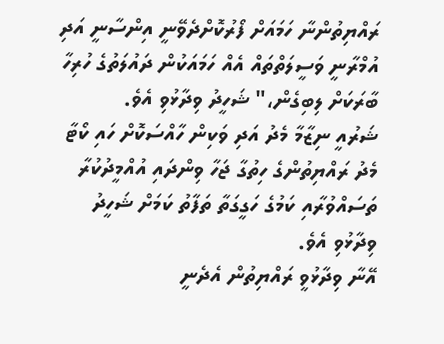ރައްޔިތުންނާ ހަމައަށް ފޯރުކޮށްދެވޭނީ އިންސާނީ އަދި އުމްރާނީ ވަސީލަތްތައް އެއް ހަމައަކުން ދައުލަތުގެ ހުރިހާ ބާރަކަށް ލިބިގެން،" ޝަހީދު ވިދާޅުވި އެވެ.
ޝަރުއީ ނިޒާމާ މެދު އަދި ވަކިން ހާއްސަކޮށް ހައި ކޯޓާ މެދު ރައްޔިތުންގެ ހިތުގާ ޖަހާ ވިންދައި އުއްމީދުކުރާ ތަސައްވުރާއި ކަމުގެ ހަގީގަތާ ތަފާތު ކަމަށް ޝަހީދު ވިދާޅުވި އެވެ.
އޭނާ ވިދާޅުވީ ރައްޔިތުން އެދެނީ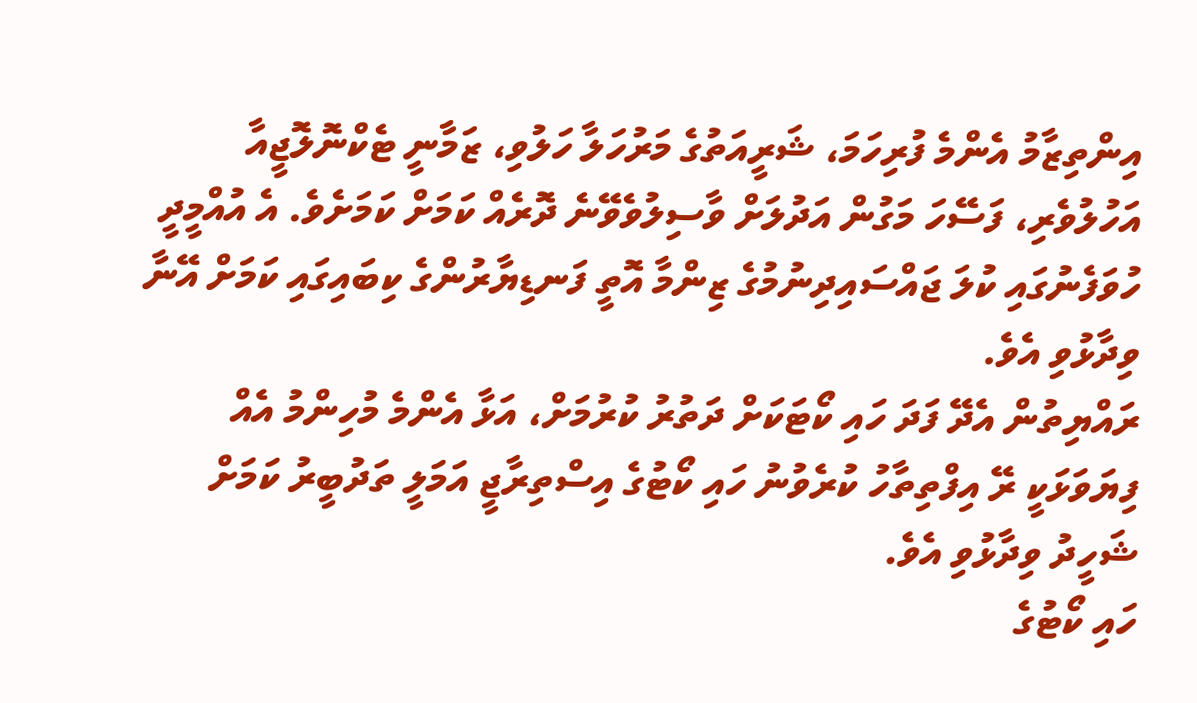އިންތިޒާމު އެންމެ ފުރިހަމަ، ޝަރީއަތުގެ މަރުހަލާ ހަލުވި، ޒަމާނީ ޓެކްނޮލޮޖީއާ އަހުލުވެރި، ފަސޭހަ މަގުން އަދުލަށް ވާސިލުވެވޭނެ ދޮރެއް ކަމަށް ކަމަށެވެ. އެ އުއްމީދީ ހުވަފެނުގައި ކުލަ ޖައްސައިދިނުމުގެ ޒިންމާ އޮތީ ފަނޑިޔާރުންގެ ކިބައިގައި ކަމަށް އޭނާ ވިދާޅުވި އެވެ.
ރައްޔިތުން އެދޭ ފަދަ ހައި ކޯޓަކަށް ދަތުރު ކުރުމަށް، އަޅާ އެންމެ މުހިންމު އެއް ފިޔަވަޅަކީ ރޭ އިފްތިތާހު ކުރެވުނު ހައި ކޯޓުގެ އިސްތިރާޖީ އަމަލީ ތަދުބީރު ކަމަށް ޝަހީދު ވިދާޅުވި އެވެ.
ހައި ކޯޓުގެ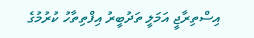އިސްތިރާޖީ އަމަލީ ތަދުބީރު އިފްތިތާހު ކުރުމުގެ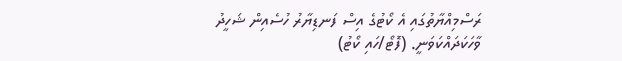ރަސްމިއްޔާތުގައި އެ ކޯޓުގެ އިސް ފަނޑިޔާރު ހުސެއިން ޝަހީދު ވާހަކަދައްކަވަނީ. (ފޮޓޯ/ހައި ކޯޓު)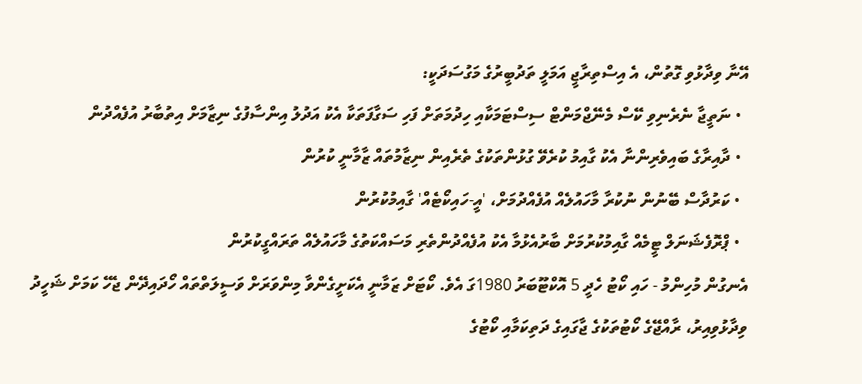އޭނާ ވިދާޅުވި ގޮތުން، އެ އިސްތިރާޖީ އަމަލީ ތަދުބީރުގެ މަގުސަދަކީ:
  • ނަތީޖާ ނެރެނިވި ކޭސް މެނޭޖްމަންޓް ސިސްޓަމަކާއި ހިދުމަތަށް ފަހި ސަގާފަތަކާ އެކު އަދުލު އިންސާފުގެ ނިޒާމަށް އިތުބާރު އުފެއްދުން
  • ދާއިރާގެ ބައިވެރިންނާ އެކު ގާއިމު ކުރެވޭ ގުޅުންތަކުގެ ތެރެއިން ނިޒާމުތައް ޒާމާނީ ކުރުން
  • ކަރުދާސް ބޭނުން ނުކުރާ މާހައުލެއް އުފެއްދުމަށް، 'އީ-ހައިކޯޓެއް' ގާއިމުކުރުން
  • ޕްރޮފެޝަނަލް ޓީމެއް ގާއިމުކުރުމަށް ބާރުއެޅުމާ އެކު އުފެއްދުންތެރި މަސައްކަތުގެ މާހައުލެއް ތަރައްގީކުރުން
އެނގުން މުހިންމު - ހައި ކޯޓު ހެދީ 5 އޮކްޓޫބަރު 1980ގަ އެވެ. ކޯޓަށް ޒަމާނީ އެކަށީގެންވާ މިންވަރަށް ވަސީލަތްތައް ހޯދައިދޭން ޖެހޭ ކަމަށް ޝަހީދު ވިދާޅުވިއިރު، ރާއްޖޭގެ ކޯޓުތަކުގެ ޖާގައިގެ ދަތިކަމާއި ކޯޓުގެ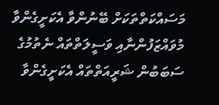މަސައްކަތްތަކަށް ބޭނުންވާ އެކަށީގެންވާ މުވައްޒަފުންނާއި ވަސީލަތްތައް ނެތުމުގެ ސަބަބުން ޝަރީއަތްތައް އެކަށީގެންވާ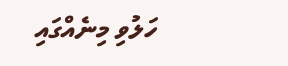ހަލުވި މިނެއްގައި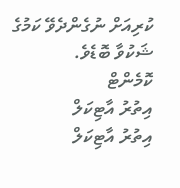ކުރިއަށް ނުގެންދެވޭ ކަމުގެ ޝަކުވާ ބޮޑެވެ.
ކޮމެންޓް
އިތުރު އާޓިކަލް
އިތުރު އާޓިކަލް